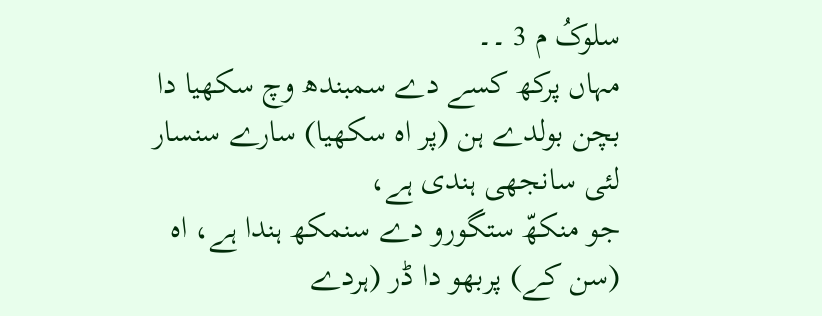سلوکُ م 3 ۔۔
مہاں پرکھ کسے دے سمبندھ وچ سکھیا دا بچن بولدے ہن (پر اہ سکھیا) سارے سنسار لئی سانجھی ہندی ہے،
جو منکھّ ستگورو دے سنمکھ ہندا ہے، اہ (سن کے) پربھو دا ڈر (ہردے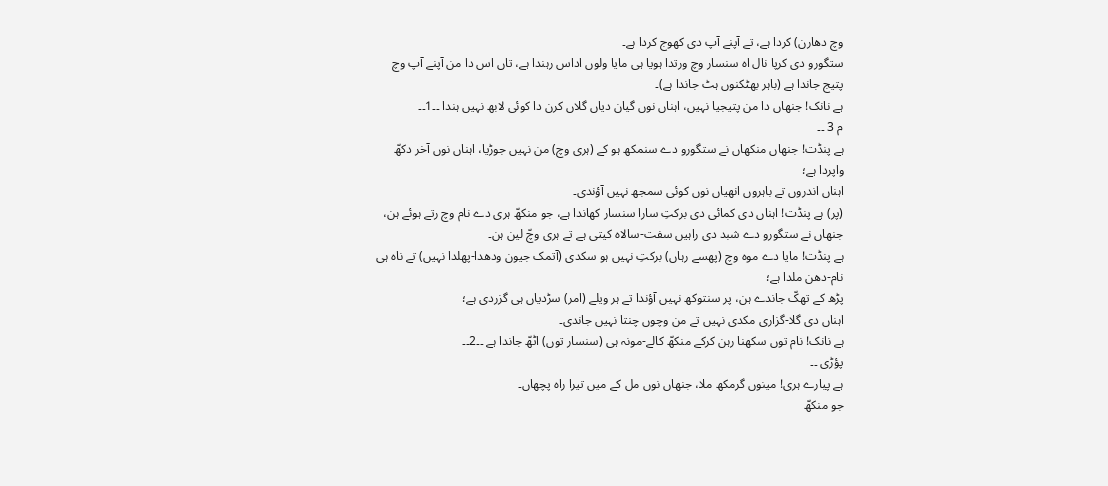وچ دھارن) کردا ہے، تے آپنے آپ دی کھوج کردا ہے۔
ستگورو دی کرپا نال اہ سنسار وچ ورتدا ہویا ہی مایا ولوں اداس رہندا ہے، تاں اس دا من آپنے آپ وچ پتیج جاندا ہے (باہر بھٹکنوں ہٹ جاندا ہے)۔
ہے نانک! جنھاں دا من پتیجیا نہیں، اہناں نوں گیان دیاں گلاں کرن دا کوئی لابھ نہیں ہندا ۔۔1۔۔
م 3 ۔۔
ہے پنڈت! جنھاں منکھاں نے ستگورو دے سنمکھ ہو کے (ہری وچ) من نہیں جوڑیا، اہناں نوں آخر دکھّ واپردا ہے؛
اہناں اندروں تے باہروں انھیاں نوں کوئی سمجھ نہیں آؤندی۔
(پر) ہے پنڈت! اہناں دی کمائی دی برکتِ سارا سنسار کھاندا ہے، جو منکھّ ہری دے نام وچ رتے ہوئے ہن،
جنھاں نے ستگورو دے شبد دی راہیں سفت-سالاہ کیتی ہے تے ہری وچّ لین ہن۔
ہے پنڈت! مایا دے موہ وچ (پھسے رہاں) برکتِ نہیں ہو سکدی (آتمک جیون ودھدا-پھلدا نہیں) تے ناہ ہی نام-دھن ملدا ہے؛
پڑھ کے تھکّ جاندے ہن، پر سنتوکھ نہیں آؤندا تے ہر ویلے (امر) سڑدیاں ہی گزردی ہے؛
اہناں دی گلا-گزاری مکدی نہیں تے من وچوں چنتا نہیں جاندی۔
ہے نانک! نام توں سکھنا رہن کرکے منکھّ کالے-مونہ ہی (سنسار توں) اٹھّ جاندا ہے ۔۔2۔۔
پؤڑی ۔۔
ہے پیارے ہری! مینوں گرمکھ ملا، جنھاں نوں مل کے میں تیرا راہ پچھاں۔
جو منکھّ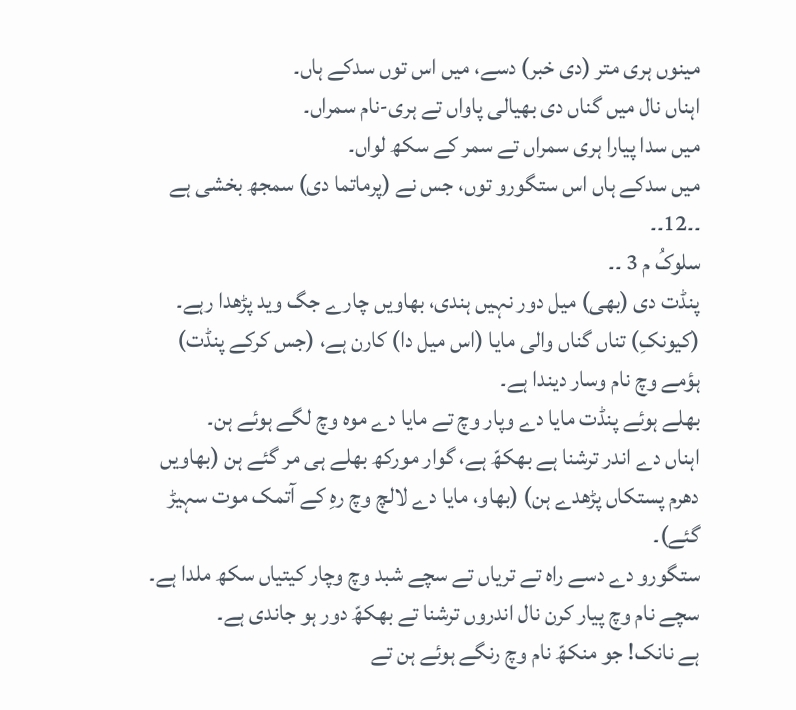مینوں ہری متر (دی خبر) دسے، میں اس توں سدکے ہاں۔
اہناں نال میں گناں دی بھیالی پاواں تے ہری-نام سمراں۔
میں سدا پیارا ہری سمراں تے سمر کے سکھ لواں۔
میں سدکے ہاں اس ستگورو توں، جس نے (پرماتما دی) سمجھ بخشی ہے ۔۔12۔۔
سلوکُ م 3 ۔۔
پنڈت دی (بھی) میل دور نہیں ہندی، بھاویں چارے جگ وید پڑھدا رہے۔
(کیونکِ) تناں گناں والی مایا (اس میل دا) کارن ہے، (جس کرکے پنڈت) ہؤمے وچ نام وسار دیندا ہے۔
بھلے ہوئے پنڈت مایا دے وپار وچ تے مایا دے موہ وچ لگے ہوئے ہن۔
اہناں دے اندر ترشنا ہے بھکھّ ہے، گوار مورکھ بھلے ہی مر گئے ہن (بھاویں دھرم پستکاں پڑھدے ہن) (بھاو، مایا دے لالچ وچ رہِ کے آتمک موت سہیڑ گئے)۔
ستگورو دے دسے راہ تے تریاں تے سچے شبد وچ وچار کیتیاں سکھ ملدا ہے۔
سچے نام وچ پیار کرن نال اندروں ترشنا تے بھکھّ دور ہو جاندی ہے۔
ہے نانک! جو منکھّ نام وچ رنگے ہوئے ہن تے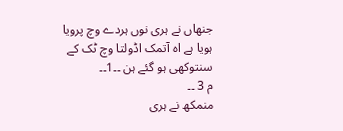جنھاں نے ہری نوں ہردے وچ پرویا ہویا ہے اہ آتمک اڈولتا وچ ٹک کے سنتوکھی ہو گئے ہن ۔۔1۔۔
م 3 ۔۔
منمکھ نے ہری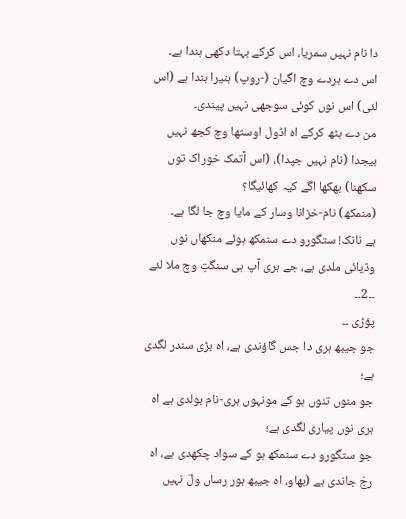دا نام نہیں سمریا، اس کرکے بہتا دکھی ہندا ہے۔
اس دے ہردے وچ اگیان (-روپ) ہنیرا ہندا ہے (اس لئی) اس نوں کوئی سوجھی نہیں پیندی۔
من دے ہٹھ کرکے اہ اڈول اوستھا وچ کجھ نہیں بیجدا (نام نہیں جپدا)، (اس آتمک خوراک توں سکھنا) بھکھا اگے کیہ کھائیگا؟
(منمکھ) نام-خزانا وسار کے مایا وچ جا لگا ہے۔
ہے نانک! ستگورو دے سنمکھ ہوئے منکھاں نوں وڈیائی ملدی ہے، جے ہری آپ ہی سنگتِ وچ ملا لئے ۔۔2۔۔
پؤڑی ۔۔
جو جیبھ ہری دا جس گاؤندی ہے، اہ بڑی سندر لگدی ہے؛
جو منوں تنوں ہو کے مونہوں ہری-نام بولدی ہے اہ ہری نوں پیاری لگدی ہے؛
جو ستگورو دے سنمکھ ہو کے سواد چکھدی ہے، اہ رجّ جاندی ہے (بھاو، اہ جیبھ ہور رساں ولّ نہیں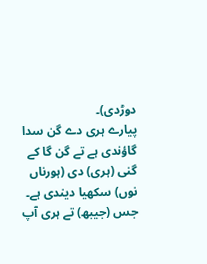دوڑدی)۔
پیارے ہری دے گن سدا گاؤندی ہے تے گن گا کے گنی (ہری) دی (ہورناں نوں) سکھیا دیندی ہے۔
جس (جیبھ) تے ہری آپ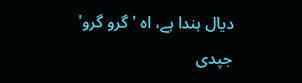دیال ہندا ہے، اہ 'گرو گرو' جپدی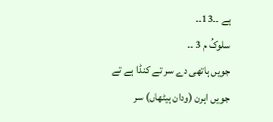ہے ۔۔13۔۔
سلوکُ م 3 ۔۔
جویں ہاتھی دے سر تے کنڈا ہے تے جویں اہرن (ودان ہیٹھاں) سر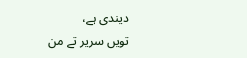دیندی ہے،
تویں سریر تے من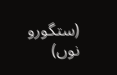(ستگورو نوں)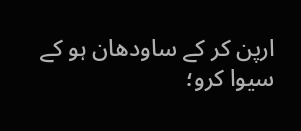ارپن کر کے ساودھان ہو کے سیوا کرو؛